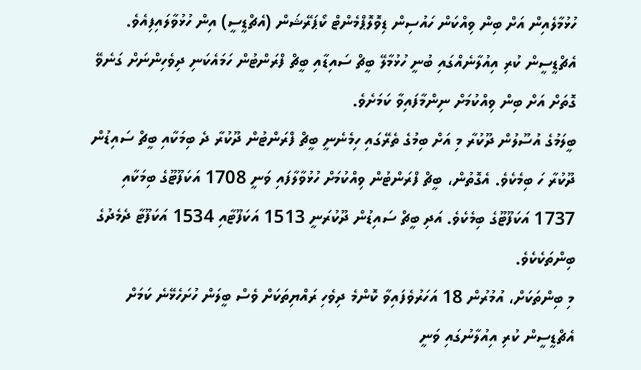ހުޅުމާލެއިން އަށް ބިން ވިއްކަން ހައުސިން ޑިވޮލޮޕްމެންޓް ކޯޕަރޭޝަން (އެޗްޑީސީ) އިން ހުޅުވާލައިފިއެވެ.
އެޗްޑީސީން ކުރި އިއުލާނެއްގައި ބުނީ ހުޅުމާލޭ ބީޗް ސައިޑާއި ބީޗް ފްރަންޓުން ހަމައެކަނި ދިވެހިންނަށް ގަނެވޭ ގޮތަށް އަށް ބިން ވިއްކުމަށް ނިންމާފައިވާ ކަމަށެވެ.
ބީލަމުގެ އުސޫލުން ދޫކުރާ މި އަށް ބިމުގެ ތެރޭގައި ހިމެނެނީ ބީޗް ފްރަންޓުން ދޫކުރާ ދެ ބިމަކާއި ބީޗް ސައިޑުން ދޫކުރާ ހަ ބިމެކެވެ. އެގޮތުން، ބީޗް ފްރަންޓުން ވިއްކުމަށް ހުޅުވާލާފައި ވަނީ 1708 އަކަފޫޓޫގެ ބިމަކާއި 1737 އަކަފޫޓޫގެ ބިމެކެވެ. އަދި ބީޗް ސައިޑުން ދޫކުރަނީ 1513 އަކަފޫޓާއި 1534 އަކަފޫޓާ ދެމެދުގެ ބިންތަކެކެވެ.
މި ބިންތަކަށް، އުމުރުން 18 އަހަރުވެފައިވާ ކޮންމެ ދިވެހި ރައްޔިތަކަށް ވެސް ބީލަން ހުށަހެޅޭނެ ކަމަށް އެޗްޑީސީން ކުރި އިއުލާނުގައި ވަނީ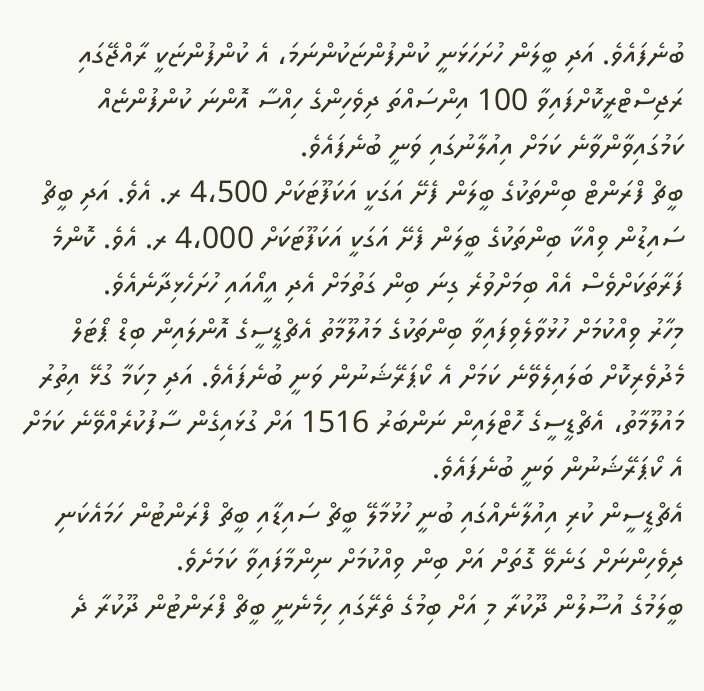ބުނެފައެވެ. އަދި ބީލަން ހުށަހަޅަނީ ކުންފުންޏަކުންނަމަ، އެ ކުންފުންޏަކީ ރާއްޖޭގައި ރަޖިސްޓްރީކޮށްފައިވާ 100 އިންސައްތަ ދިވެހިންގެ ހިއްސާ އޮންނަ ކުންފުންޏެއް ކަމުގައިވާންވާނެ ކަމަށް އިއުލާނުގައި ވަނީ ބުނެފައެވެ.
ބީޗް ފްރަންޓް ބިންތަކުގެ ބީލަން ފެށޭ އަގަކީ އަކަފޫޓަކަށް 4،500 ރ. އެވެ. އަދި ބީޗް ސައިޑުން ވިއްކާ ބިންތަކުގެ ބީލަން ފެށޭ އަގަކީ އަކަފޫޓަކަށް 4،000 ރ. އެވެ. ކޮންމެ ފަރާތަކަށްވެސް އެއް ބިމަށްވުރެ ގިނަ ބިން ގަތުމަށް އެދި އީއޯއައި ހުށަހެޅިދާނެއެވެ.
މިހާރު ވިއްކުމަށް ހުޅުވާލެވިފައިވާ ބިންތަކުގެ މައުލޫމާތު އެޗްޑީސީގެ އޮންލައިން ބިޑް ޕޯޓަލް މެދުވެރިކޮށް ބަލައިލެވޭނެ ކަމަށް އެ ކޯޕަރޭޝަނުން ވަނީ ބުނެފައެވެ. އަދި މިކަމާ ގުޅޭ އިތުރު މައުލޫމާތު، އެޗްޑީސީގެ ހޮޓްލައިން ނަންބަރު 1516 އަށް ގުޅައިގެން ސާފުކުރެއްވޭނެ ކަމަށް އެ ކޯޕަރޭޝަނުން ވަނީ ބުނެފައެވެ.
އެޗްޑީސީން ކުރި އިއުލާނެއްގައި ބުނީ ހުޅުމާލޭ ބީޗް ސައިޑާއި ބީޗް ފްރަންޓުން ހަމައެކަނި ދިވެހިންނަށް ގަނެވޭ ގޮތަށް އަށް ބިން ވިއްކުމަށް ނިންމާފައިވާ ކަމަށެވެ.
ބީލަމުގެ އުސޫލުން ދޫކުރާ މި އަށް ބިމުގެ ތެރޭގައި ހިމެނެނީ ބީޗް ފްރަންޓުން ދޫކުރާ ދެ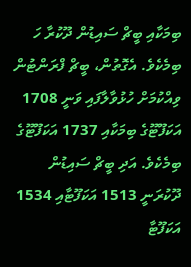ބިމަކާއި ބީޗް ސައިޑުން ދޫކުރާ ހަ ބިމެކެވެ. އެގޮތުން، ބީޗް ފްރަންޓުން ވިއްކުމަށް ހުޅުވާލާފައި ވަނީ 1708 އަކަފޫޓޫގެ ބިމަކާއި 1737 އަކަފޫޓޫގެ ބިމެކެވެ. އަދި ބީޗް ސައިޑުން ދޫކުރަނީ 1513 އަކަފޫޓާއި 1534 އަކަފޫޓާ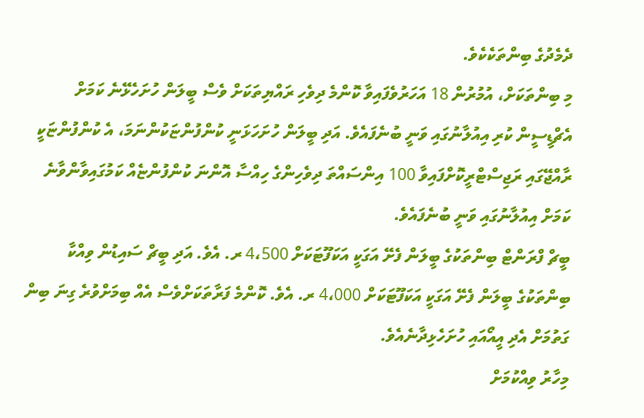ދެމެދުގެ ބިންތަކެކެވެ.
މި ބިންތަކަށް، އުމުރުން 18 އަހަރުވެފައިވާ ކޮންމެ ދިވެހި ރައްޔިތަކަށް ވެސް ބީލަން ހުށަހެޅޭނެ ކަމަށް އެޗްޑީސީން ކުރި އިއުލާނުގައި ވަނީ ބުނެފައެވެ. އަދި ބީލަން ހުށަހަޅަނީ ކުންފުންޏަކުންނަމަ، އެ ކުންފުންޏަކީ ރާއްޖޭގައި ރަޖިސްޓްރީކޮށްފައިވާ 100 އިންސައްތަ ދިވެހިންގެ ހިއްސާ އޮންނަ ކުންފުންޏެއް ކަމުގައިވާންވާނެ ކަމަށް އިއުލާނުގައި ވަނީ ބުނެފައެވެ.
ބީޗް ފްރަންޓް ބިންތަކުގެ ބީލަން ފެށޭ އަގަކީ އަކަފޫޓަކަށް 4،500 ރ. އެވެ. އަދި ބީޗް ސައިޑުން ވިއްކާ ބިންތަކުގެ ބީލަން ފެށޭ އަގަކީ އަކަފޫޓަކަށް 4،000 ރ. އެވެ. ކޮންމެ ފަރާތަކަށްވެސް އެއް ބިމަށްވުރެ ގިނަ ބިން ގަތުމަށް އެދި އީއޯއައި ހުށަހެޅިދާނެއެވެ.
މިހާރު ވިއްކުމަށް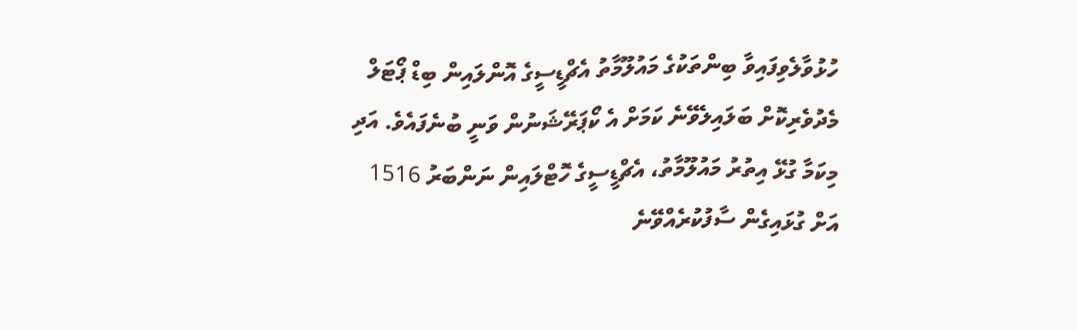ހުޅުވާލެވިފައިވާ ބިންތަކުގެ މައުލޫމާތު އެޗްޑީސީގެ އޮންލައިން ބިޑް ޕޯޓަލް މެދުވެރިކޮށް ބަލައިލެވޭނެ ކަމަށް އެ ކޯޕަރޭޝަނުން ވަނީ ބުނެފައެވެ. އަދި މިކަމާ ގުޅޭ އިތުރު މައުލޫމާތު، އެޗްޑީސީގެ ހޮޓްލައިން ނަންބަރު 1516 އަށް ގުޅައިގެން ސާފުކުރެއްވޭނެ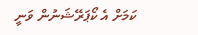ކަމަށް އެ ކޯޕަރޭޝަނުން ވަނީ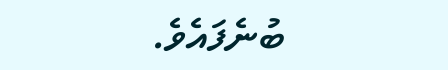ބުނެފައެވެ.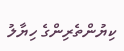ކިޔުންތެރިންގެ ހިޔާލު